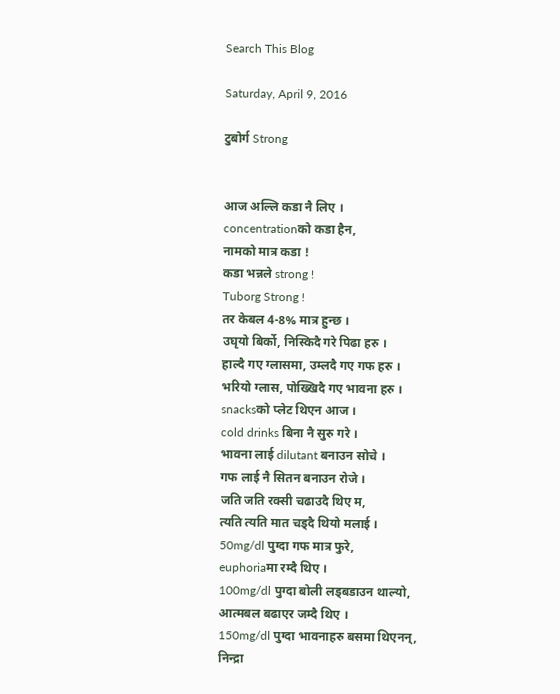Search This Blog

Saturday, April 9, 2016

टुबोर्ग Strong


आज अल्लि कडा नै लिए ।
concentrationको कडा हैन,
नामको मात्र कडा !
कडा भन्नले strong !
Tuborg Strong !
तर केबल 4-8% मात्र हुन्छ ।
उघृयो बिर्को, निस्किदै गरे पिढा हरु ।
हाल्दै गए ग्लासमा, उम्लदै गए गफ हरु ।
भरियो ग्लास, पोख्खिदै गए भावना हरु ।
snacksको प्लेट थिएन आज ।
cold drinks बिना नै सुरु गरे ।
भावना लाई dilutant बनाउन सोचे ।
गफ लाई नै सितन बनाउन रोजे ।
जति जति रक्सी चढाउदै थिए म,
त्यति त्यति मात चड्दै थियो मलाई ।
50mg/dl पुग्दा गफ मात्र फुरे,
euphoriaमा रम्दै थिए ।
100mg/dl पुग्दा बोली लड्बडाउन थाल्यो,
आत्मबल बढाएर जम्दै थिए ।
150mg/dl पुग्दा भावनाहरु बसमा थिएनन्,
निन्द्रा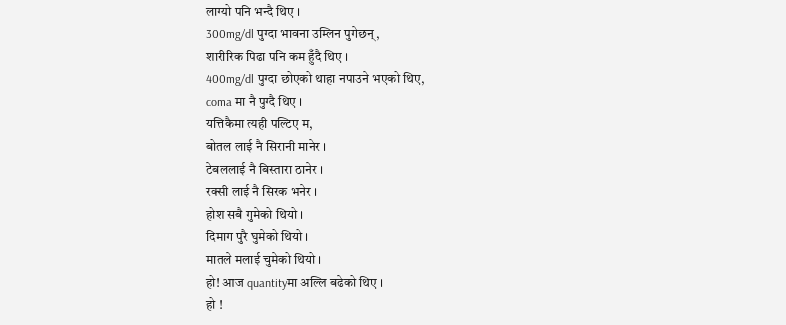लाग्यो पनि भन्दै थिए ।
300mg/dl पुग्दा भावना उम्लिन पुगेछन्,
शारीरिक पिढा पनि कम हुँदै थिए ।
400mg/dl पुग्दा छोएको थाहा नपाउने भएको थिए,
coma मा नै पुग्दै थिए ।
यत्तिकैमा त्यही पल्टिए म,
बोतल लाई नै सिरानी मानेर ।
टेबललाई नै बिस्तारा ठानेर ।
रक्सी लाई नै सिरक भनेर ।
होश सबै गुमेको थियो ।
दिमाग पुरै घुमेको थियो ।
मातले मलाई चुमेको थियो ।
हो! आज quantityमा अल्लि बढेको थिए ।
हो !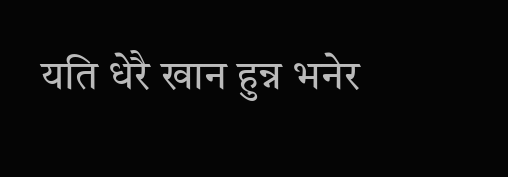यति धेरै खान हुन्न भनेर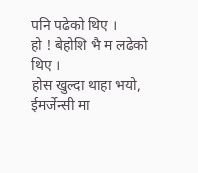पनि पढेको थिए ।
हो ! बेहोशि भै म लढेको थिए ।
होस खुल्दा थाहा भयो,
ईमर्जेन्सी मा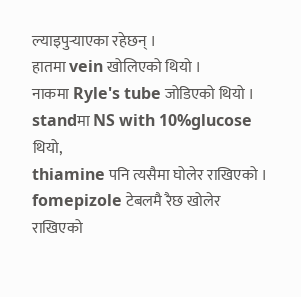ल्याइपुर्‍याएका रहेछन् ।
हातमा vein खोलिएको थियो ।
नाकमा Ryle's tube जोडिएको थियो ।
standमा NS with 10%glucose थियो,
thiamine पनि त्यसैमा घोलेर राखिएको ।
fomepizole टेबलमै रैछ खोलेर राखिएको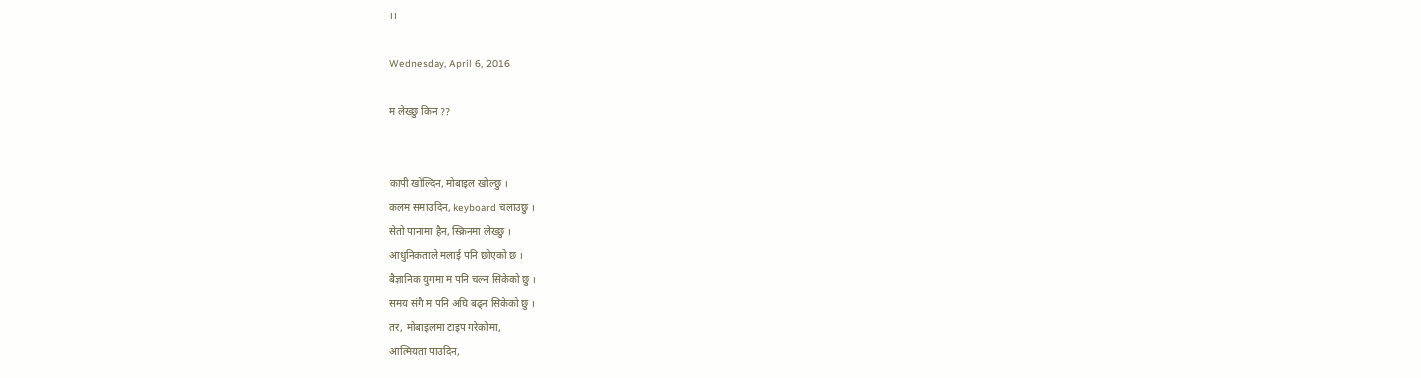।।

Wednesday, April 6, 2016

म लेख्छु किन ??


कापी खोल्दिन, मोबाइल खोल्छु ।
कलम समाउदिन, keyboard चलाउछु ।
सेतो पानामा हैन, स्क्रिनमा लेख्छु ।
आधुनिकताले मलाई पनि छोएको छ ।
बैज्ञानिक युगमा म पनि चल्न सिकेको छु ।
समय संगै म पनि अघि बढ्न सिकेको छु ।
तर, मोबाइलमा टाइप गरेकोमा,
आत्मियता पाउदिन,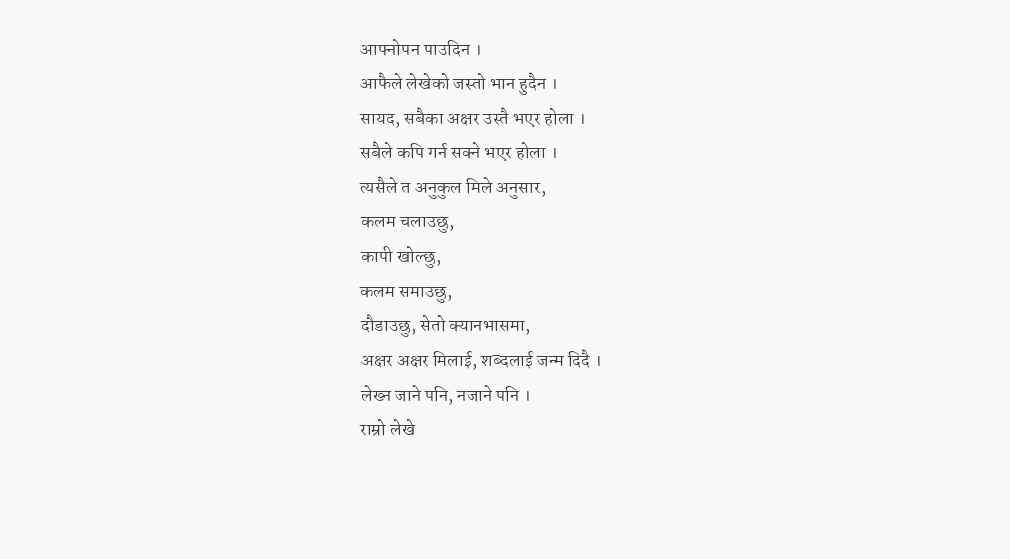आफ्नोपन पाउदिन ।
आफैले लेखेको जस्तो भान हुदैन ।
सायद, सबैका अक्षर उस्तै भएर होला ।
सबैले कपि गर्न सक्ने भएर होला ।
त्यसैले त अनुकुल मिले अनुसार,
कलम चलाउछु,
कापी खोल्छु,
कलम समाउछु,
दौडाउछु, सेतो क्यानभासमा,
अक्षर अक्षर मिलाई, शब्दलाई जन्म दिदै ।
लेख्न जाने पनि, नजाने पनि ।
राम्रो लेखे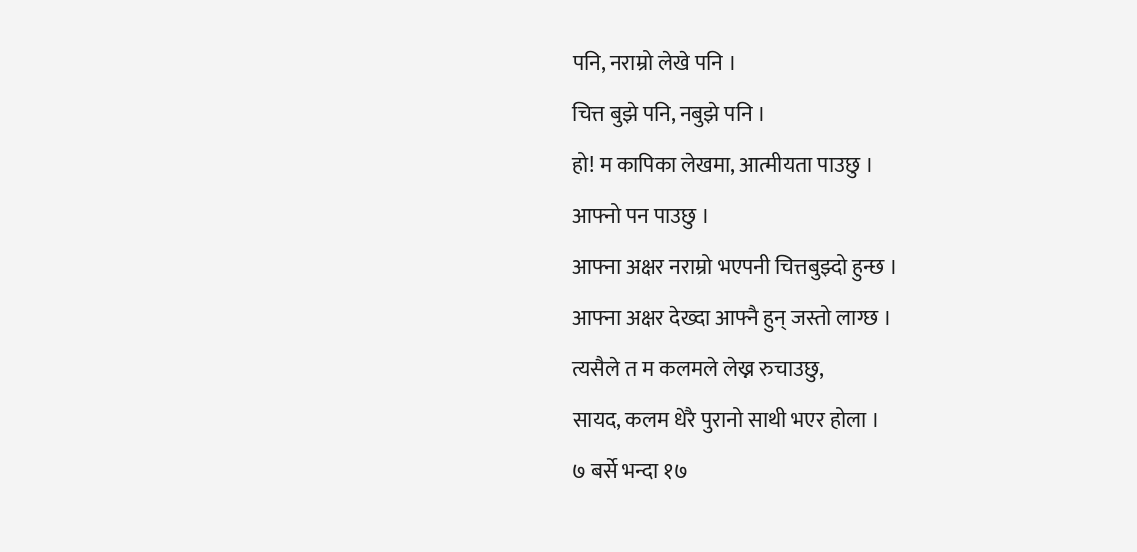पनि, नराम्रो लेखे पनि ।
चित्त बुझे पनि, नबुझे पनि ।
हो! म कापिका लेखमा, आत्मीयता पाउछु ।
आफ्नो पन पाउछु ।
आफ्ना अक्षर नराम्रो भएपनी चित्तबुझ्दो हुन्छ ।
आफ्ना अक्षर देख्दा आफ्नै हुन् जस्तो लाग्छ ।
त्यसैले त म कलमले लेख्न रुचाउछु,
सायद, कलम धेरै पुरानो साथी भएर होला ।
७ बर्से भन्दा १७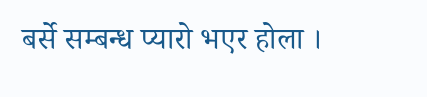बर्से सम्बन्ध प्यारो भएर होला ।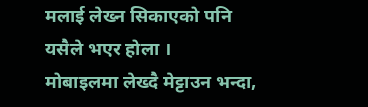मलाई लेख्न सिकाएको पनि यसैले भएर होला ।
मोबाइलमा लेख्दै मेट्टाउन भन्दा,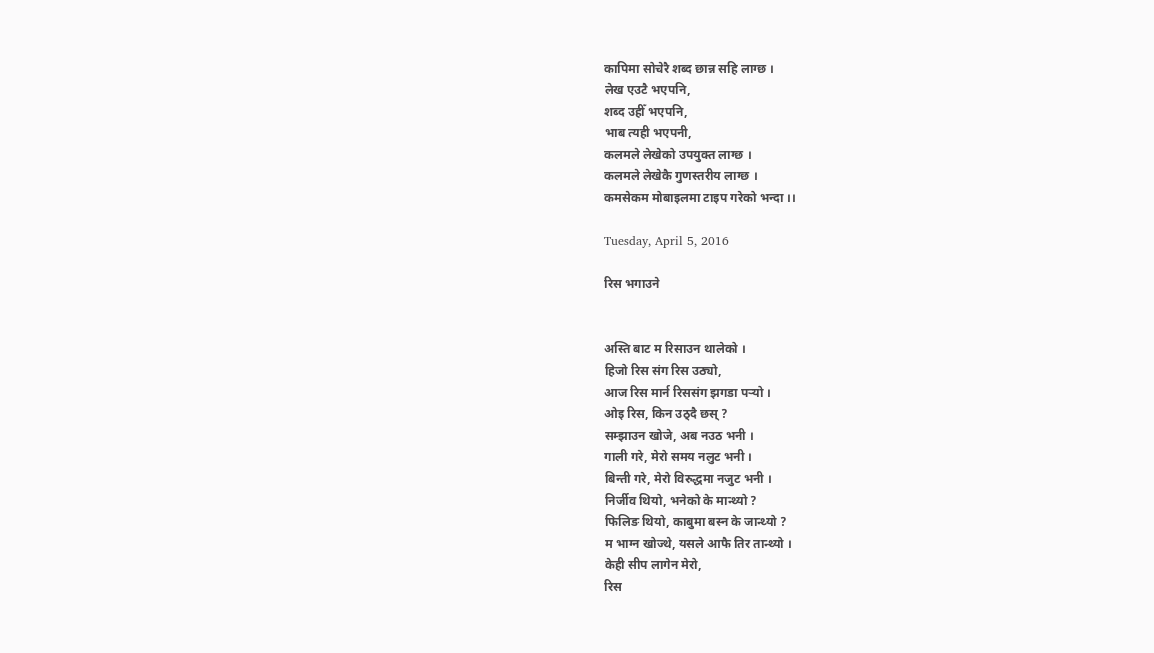कापिमा सोचेरै शब्द छान्न सहि लाग्छ ।
लेख एउटै भएपनि,
शब्द उहीँ भएपनि,
भाब त्यही भएपनी,
कलमले लेखेको उपयुक्त लाग्छ ।
कलमले लेखेकै गुणस्तरीय लाग्छ ।
कमसेकम मोबाइलमा टाइप गरेको भन्दा ।।

Tuesday, April 5, 2016

रिस भगाउने


अस्ति बाट म रिसाउन थालेको ।
हिजो रिस संग रिस उठ्यो,
आज रिस मार्न रिससंग झगडा पर्‍यो ।
ओइ रिस, किन उठ्दै छस् ?
सम्झाउन खोजे, अब नउठ भनी ।
गाली गरे, मेरो समय नलुट भनी ।
बिन्ती गरे, मेरो विरुद्धमा नजुट भनी ।
निर्जीव थियो, भनेको के मान्थ्यो ?
फिलिङ थियो, काबुमा बस्न के जान्थ्यो ?
म भाग्न खोज्थे, यसले आफै तिर तान्थ्यो ।
केही सीप लागेन मेरो,
रिस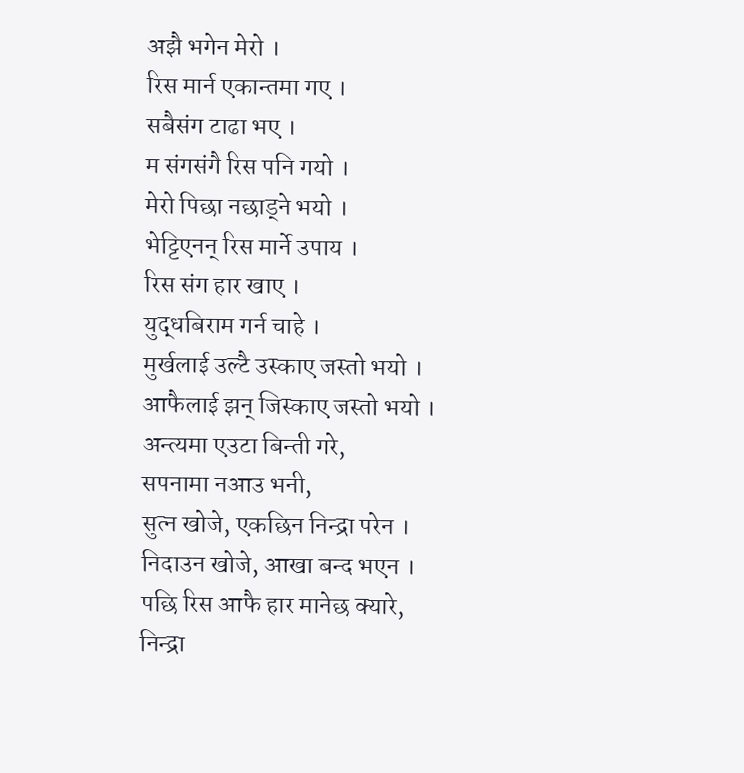अझै भगेन मेरो ।
रिस मार्न एकान्तमा गए ।
सबैसंग टाढा भए ।
म संगसंगै रिस पनि गयो ।
मेरो पिछा नछाड्ने भयो ।
भेट्टिएनन् रिस मार्ने उपाय ।
रिस संग हार खाए ।
युद्धबिराम गर्न चाहे ।
मुर्खलाई उल्टै उस्काए जस्तो भयो ।
आफैलाई झन् जिस्काए जस्तो भयो ।
अन्त्यमा एउटा बिन्ती गरे,
सपनामा नआउ भनी,
सुत्न खोजे, एकछिन निन्द्रा परेन ।
निदाउन खोजे, आखा बन्द भएन ।
पछि रिस आफै हार मानेछ क्यारे,
निन्द्रा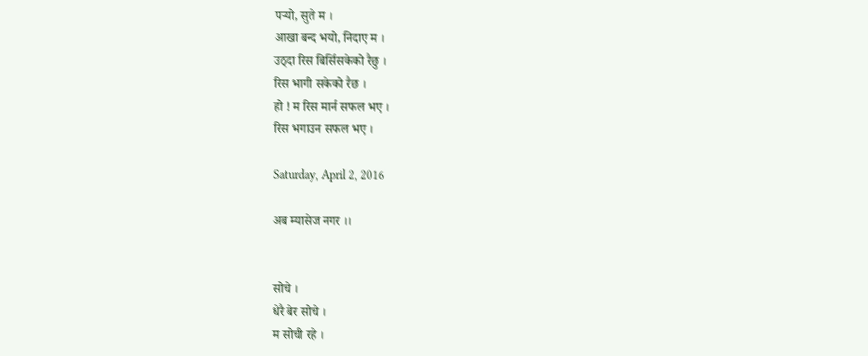पर्‍यो, सुते म ।
आखा बन्द भयो, निदाए म ।
उठ्दा रिस बिर्सिसकेको रैछु ।
रिस भागी सकेको रैछ ।
हो ! म रिस मार्न सफल भए ।
रिस भगाउन सफल भए ।

Saturday, April 2, 2016

अब म्यासेज नगर ।।


सोचे ।
धेरै बेर सोचे ।
म सोची रहे ।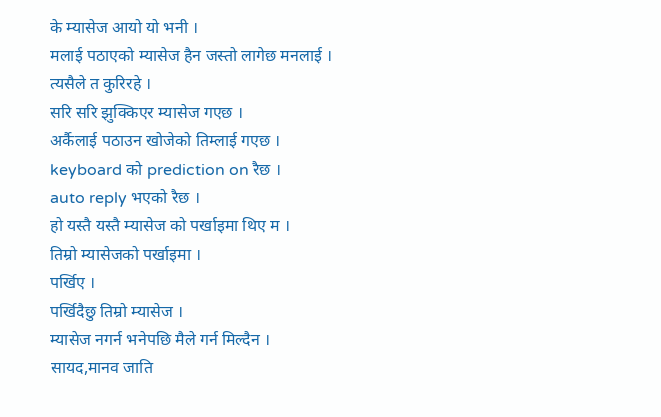के म्यासेज आयो यो भनी ।
मलाई पठाएको म्यासेज हैन जस्तो लागेछ मनलाई ।
त्यसैले त कुरिरहे ।
सरि सरि झुक्किएर म्यासेज गएछ ।
अर्कैलाई पठाउन खोजेको तिम्लाई गएछ ।
keyboard को prediction on रैछ ।
auto reply भएको रैछ ।
हो यस्तै यस्तै म्यासेज को पर्खाइमा थिए म ।
तिम्रो म्यासेजको पर्खाइमा ।
पर्खिए ।
पर्खिदैछु तिम्रो म्यासेज ।
म्यासेज नगर्न भनेपछि मैले गर्न मिल्दैन ।
सायद,मानव जाति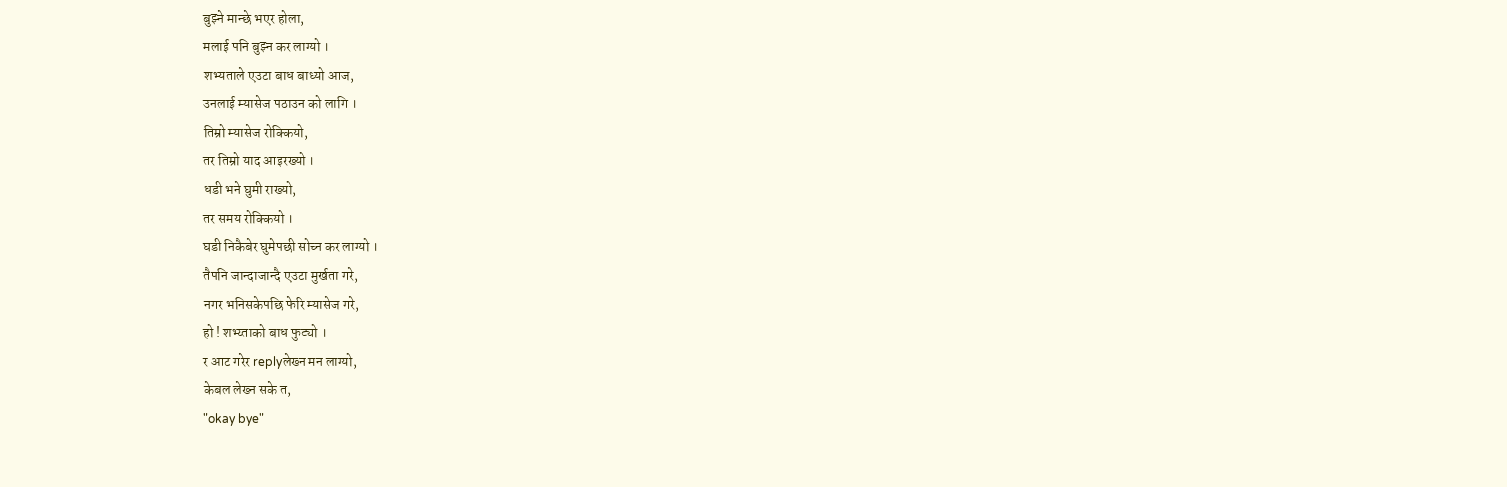बुझ्ने मान्छे भएर होला,
मलाई पनि बुझ्न कर लाग्यो ।
शभ्यताले एउटा बाध बाध्यो आज,
उनलाई म्यासेज पठाउन को लागि ।
तिम्रो म्यासेज रोक्कियो,
तर तिम्रो याद आइरख्यो ।
धडी भने घुमी राख्यो,
तर समय रोक्कियो ।
घडी निकैबेर घुमेपछी सोच्न कर लाग्यो ।
तैपनि जान्दाजान्दै एउटा मुर्खता गरे,
नगर भनिसकेपछि फेरि म्यासेज गरे,
हो ! शभ्य्ताको बाध फुट्यो ।
र आट गरेर replyलेख्न मन लाग्यो,
केबल लेख्न सके त,
"okay bye"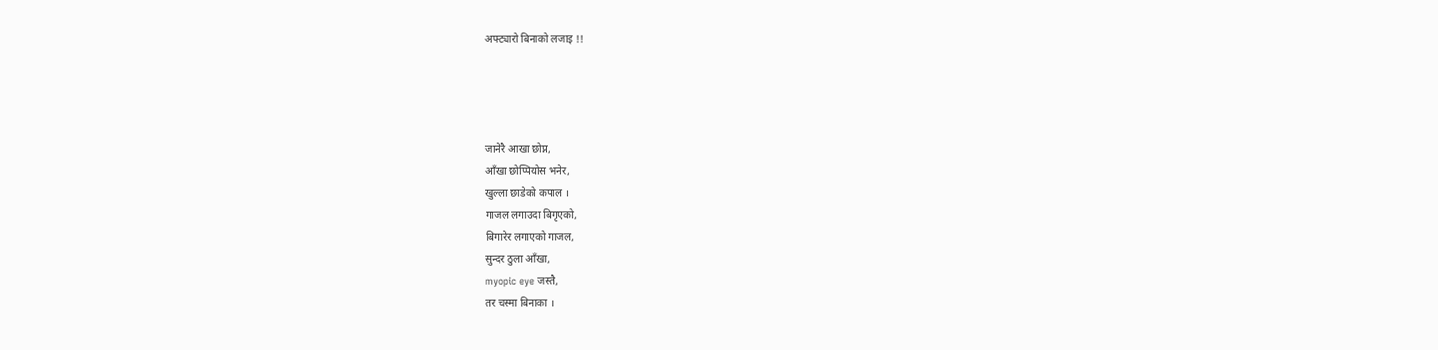अफ्ट्यारो बिनाको लजाइ !!




जानेरै आखा छोप्न,
आँखा छोप्पियोस भनेर,
खुल्ला छाडेको कपाल ।
गाजल लगाउदा बिगृएको,
बिगारेर लगाएको गाजल,
सुन्दर ठुला आँखा,
myopic eye जस्तै,
तर चस्मा बिनाका ।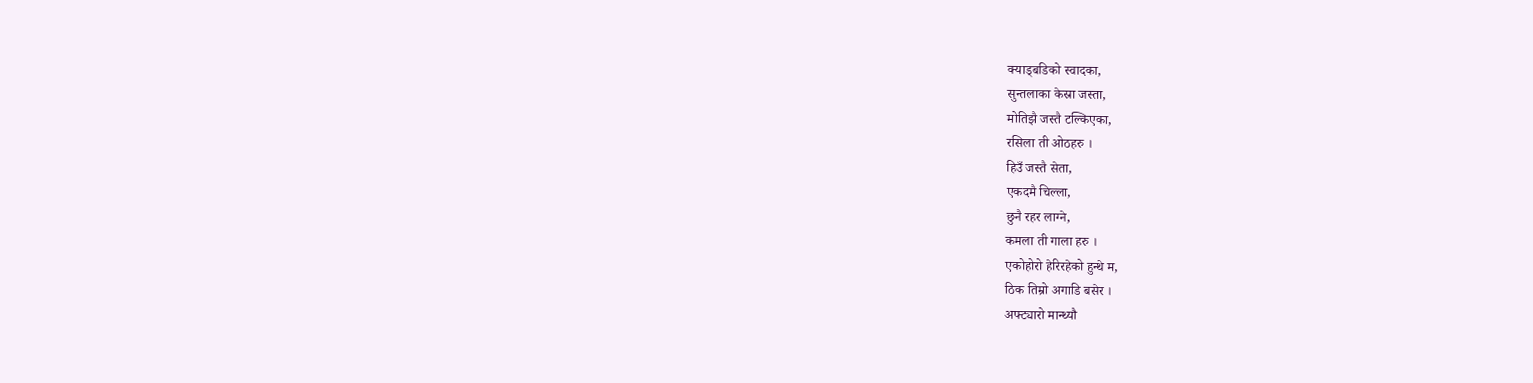क्याड्बडिको स्वादका,
सुन्तलाका केस्रा जस्ता,
मोतिझै जस्तै टल्किएका,
रसिला ती ओठहरु ।
हिउँ जस्तै सेता,
एकदमै चिल्ला,
छुनै रहर लाग्ने,
कमला ती गाला हरु ।
एकोहोरो हेरिरहेको हुन्थे म,
ठिक तिम्रो अगाडि बसेर ।
अफ्ट्यारो मान्थ्यौ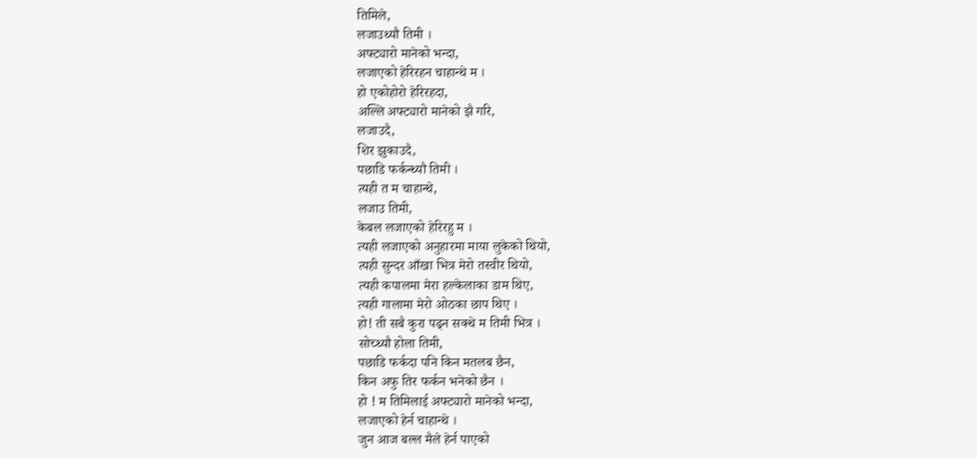तिमिले,
लजाउथ्यौ तिमी ।
अफ्ट्यारो मानेको भन्दा,
लजाएको हेरिरहन चाहान्थे म ।
हो एकोहोरो हेरिरहदा,
अल्लि अफ्ट्यारो मानेको झै गरि,
लजाउदै,
शिर झुकाउदै,
पछाडि फर्कन्थ्यौ तिमी ।
त्यही त म चाहान्थे,
लजाउ तिमी,
केबल लजाएको हेरिरहु म ।
त्यही लजाएको अनुहारमा माया लुकेको थियो,
त्यही सुन्दर आँखा भित्र मेरो तस्वीर थियो,
त्यही कपालमा मेरा हल्केलाका डाम थिए,
त्यही गालामा मेरो ओठका छाप थिए ।
हो! ती सबै कुरा पढ्न सक्थे म तिमी भित्र ।
सोच्थ्यौ होला तिमी,
पछाडि फर्कदा पनि किन मतलब छैन,
किन अफु तिर फर्कन भनेको छैन ।
हो ! म तिमिलाई अफ्ट्यारो मानेको भन्दा,
लजाएको हेर्न चाहान्थे ।
जुन आज बल्ल मैले हेर्न पाएको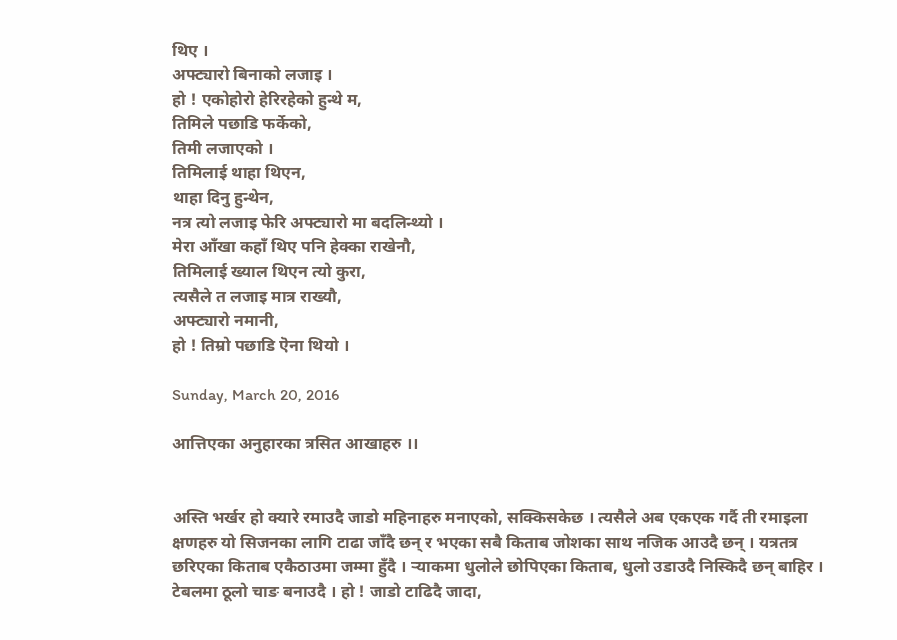थिए ।
अफ्ट्यारो बिनाको लजाइ ।
हो ! एकोहोरो हेरिरहेको हुन्थे म,
तिमिले पछाडि फर्केको,
तिमी लजाएको ।
तिमिलाई थाहा थिएन,
थाहा दिनु हुन्थेन,
नत्र त्यो लजाइ फेरि अफ्ट्यारो मा बदलिन्थ्यो ।
मेरा आँखा कहाँ थिए पनि हेक्का राखेनौ,
तिमिलाई ख्याल थिएन त्यो कुरा,
त्यसैले त लजाइ मात्र राख्यौ,
अफ्ट्यारो नमानी,
हो ! तिम्रो पछाडि ऎना थियो ।

Sunday, March 20, 2016

आत्तिएका अनुहारका त्रसित आखाहरु ।।


अस्ति भर्खर हो क्यारे रमाउदै जाडो महिनाहरु मनाएको, सक्किसकेछ । त्यसैले अब एकएक गर्दै ती रमाइला क्षणहरु यो सिजनका लागि टाढा जाँदै छन् र भएका सबै किताब जोशका साथ नजिक आउदै छन् । यत्रतत्र छरिएका किताब एकैठाउमा जम्मा हुँदै । र्‍याकमा धुलोले छोपिएका किताब, धुलो उडाउदै निस्किदै छन् बाहिर । टेबलमा ठूलो चाङ बनाउदै । हो ! जाडो टाढिदै जादा,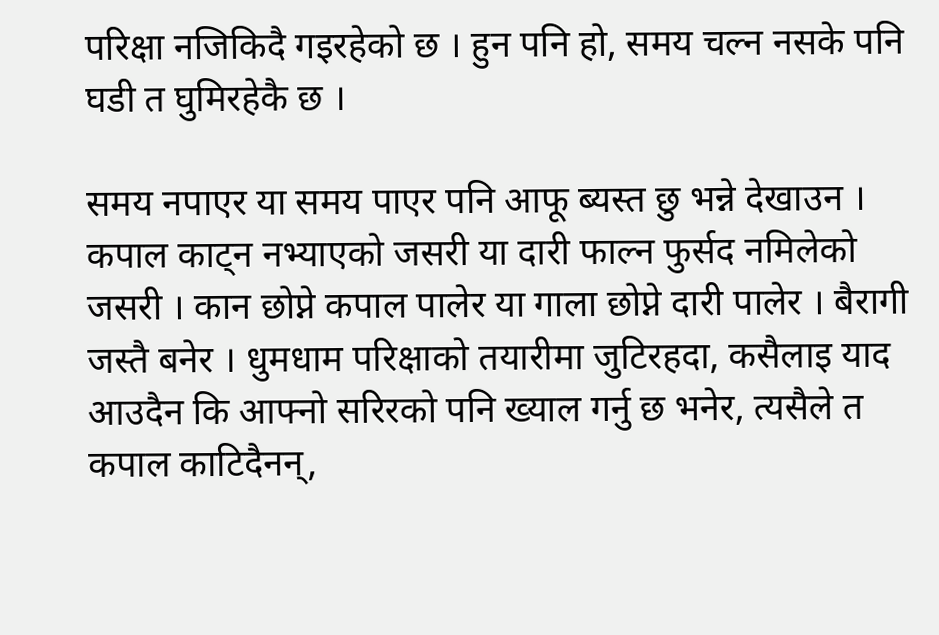परिक्षा नजिकिदै गइरहेको छ । हुन पनि हो, समय चल्न नसके पनि घडी त घुमिरहेकै छ ।

समय नपाएर या समय पाएर पनि आफू ब्यस्त छु भन्ने देखाउन । कपाल काट्न नभ्याएको जसरी या दारी फाल्न फुर्सद नमिलेको जसरी । कान छोप्ने कपाल पालेर या गाला छोप्ने दारी पालेर । बैरागी जस्तै बनेर । धुमधाम परिक्षाको तयारीमा जुटिरहदा, कसैलाइ याद आउदैन कि आफ्नो सरिरको पनि ख्याल गर्नु छ भनेर, त्यसैले त कपाल काटिदैनन्,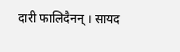दारी फालिदैनन् । सायद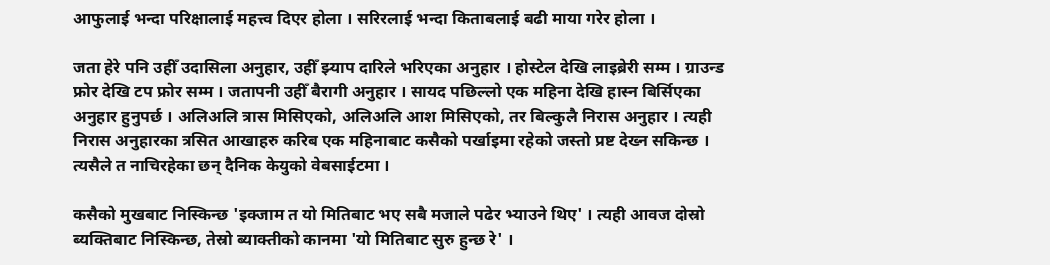आफुलाई भन्दा परिक्षालाई महत्त्व दिएर होला । सरिरलाई भन्दा किताबलाई बढी माया गरेर होला ।

जता हेरे पनि उहीँ उदासिला अनुहार, उहीँ झ्याप दारिले भरिएका अनुहार । होस्टेल देखि लाइब्रेरी सम्म । ग्राउन्ड फ्रोर देखि टप फ्रोर सम्म । जतापनी उहीँ बैरागी अनुहार । सायद पछिल्लो एक महिना देखि हास्न बिर्सिएका अनुहार हुनुपर्छ । अलिअलि त्रास मिसिएको, अलिअलि आश मिसिएको, तर बिल्कुलै निरास अनुहार । त्यही निरास अनुहारका त्रसित आखाहरु करिब एक महिनाबाट कसैको पर्खाइमा रहेको जस्तो प्रष्ट देख्न सकिन्छ । त्यसैले त नाचिरहेका छन् दैनिक केयुको वेबसाईटमा ।

कसैको मुखबाट निस्किन्छ 'इक्जाम त यो मितिबाट भए सबै मजाले पढेर भ्याउने थिए' । त्यही आवज दोस्रो ब्यक्तिबाट निस्किन्छ, तेस्रो ब्याक्तीको कानमा 'यो मितिबाट सुरु हुन्छ रे' ।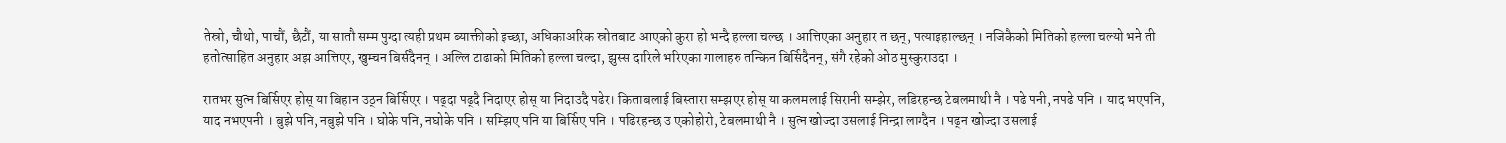तेस्रो, चौथो, पाचौं, छैटौं, या सातौ सम्म पुग्दा त्यही प्रथम ब्याक्तीको इच्छा, अधिकाअरिक स्रोतबाट आएको कुरा हो भन्दै हल्ला चल्छ । आत्तिएका अनुहार त छन्, पत्याइहाल्छन् । नजिकैको मितिको हल्ला चल्यो भने ती हतोत्साहित अनुहार अझ आत्तिएर, खुम्चन बिर्सदैनन् । अल्लि टाढाको मितिको हल्ला चल्दा, झुस्स दारिले भरिएका गालाहरु तन्किन बिर्सिदैनन्, संगै रहेको ओठ मुस्कुराउदा ।

रातभर सुत्न बिर्सिएर होस् या बिहान उठ्न बिर्सिएर । पढ्दा पढ्दै निदाएर होस् या निदाउदै पढेर। किताबलाई बिस्तारा सम्झएर होस् या कलमलाई सिरानी सम्झेर, लडिरहन्छ टेबलमाथी नै । पढे पनी, नपढे पनि । याद भएपनि, याद नभएपनी । बुझे पनि, नबुझे पनि । घोके पनि, नघोके पनि । सम्झिए पनि या बिर्सिए पनि । पढिरहन्छ उ एकोहोरो, टेबलमाथी नै । सुत्न खोज्दा उसलाई निन्द्रा लाग्दैन । पढ्न खोज्दा उसलाई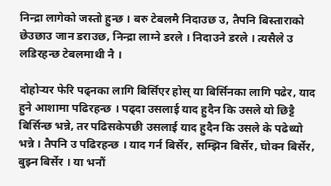निन्द्रा लागेको जस्तो हुन्छ । बरु टेबलमै निदाउछ उ, तैपनि बिस्ताराको छेउछाउ जान डराउछ, निन्द्रा लाग्ने डरले । निदाउने डरले । त्यसैले उ लडिरहन्छ टेबलमाथी नै ।

दोहोर्‍यर फेरि पढ्नका लागि बिर्सिएर होस् या बिर्सिनका लागि पढेर, याद हुने आशामा पढिरहन्छ । पढ्दा उसलाई याद हुदैन कि उसले यो छिट्टै बिर्सिन्छ भन्ने, तर पढिसकेपछी उसलाई याद हुदैन कि उसले के पढेथ्यो भन्ने । तैपनि उ पढिरहन्छ । याद गर्न बिर्सेर, सम्झिन बिर्सेर, घोक्न बिर्सेर, बुझ्न बिर्सेर । या भनौं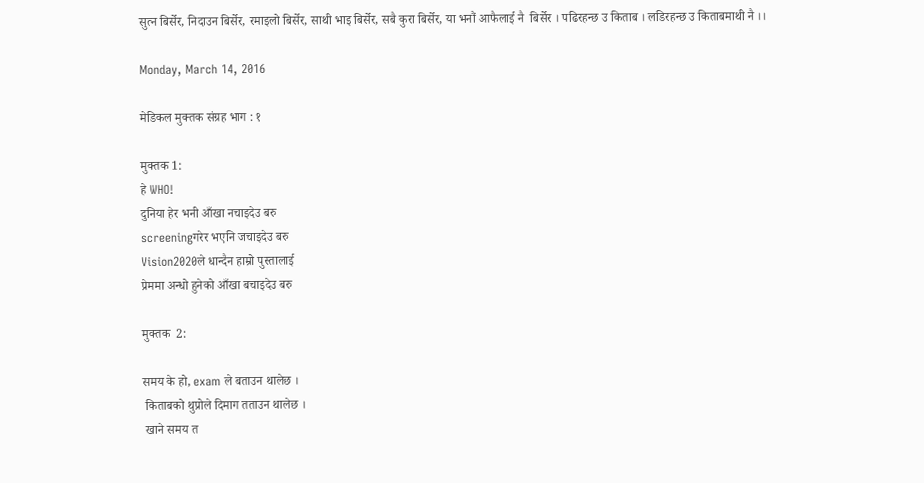सुत्न बिर्सेर, निदाउन बिर्सेर, रमाइलो बिर्सेर, साथी भाइ बिर्सेर, सबै कुरा बिर्सेर, या भनौं आफैलाई नै  बिर्सेर । पढिरहन्छ उ किताब । लडिरहन्छ उ किताबमाथी नै ।।

Monday, March 14, 2016

मेडिकल मुक्तक संग्रह भाग : १

मुक्तक 1:
हे WHO!
दुनिया हेर भनी आँखा नचाइदेउ बरु
screeningगरेर भएनि जचाइदेउ बरु
Vision2020ले धान्दैन हाम्रो पुस्तालाई
प्रेममा अन्धो हुनेको आँखा बचाइदेउ बरु

मुक्तक  2:

समय के हो, exam ले बताउन थालेछ ।
 किताबको थुप्रोले दिमाग तताउन थालेछ ।
 खाने समय त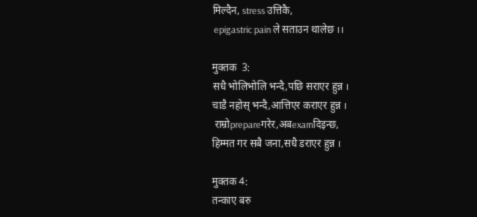मिल्दैन, stress उत्तिकै,
 epigastric pain ले सताउन थालेछ ।।

मुक्तक  3:
सधै भोलिभोलि भन्दै,पछि सराएर हुन्न ।
चाडै नहोस् भन्दै,आत्तिएर कराएर हुन्न ।
 राम्रोprepareगरेर,अबexamदिइन्छ,
हिम्मत गर सबै जना,सधै डराएर हुन्न ।

मुक्तक 4:
तन्काए बरु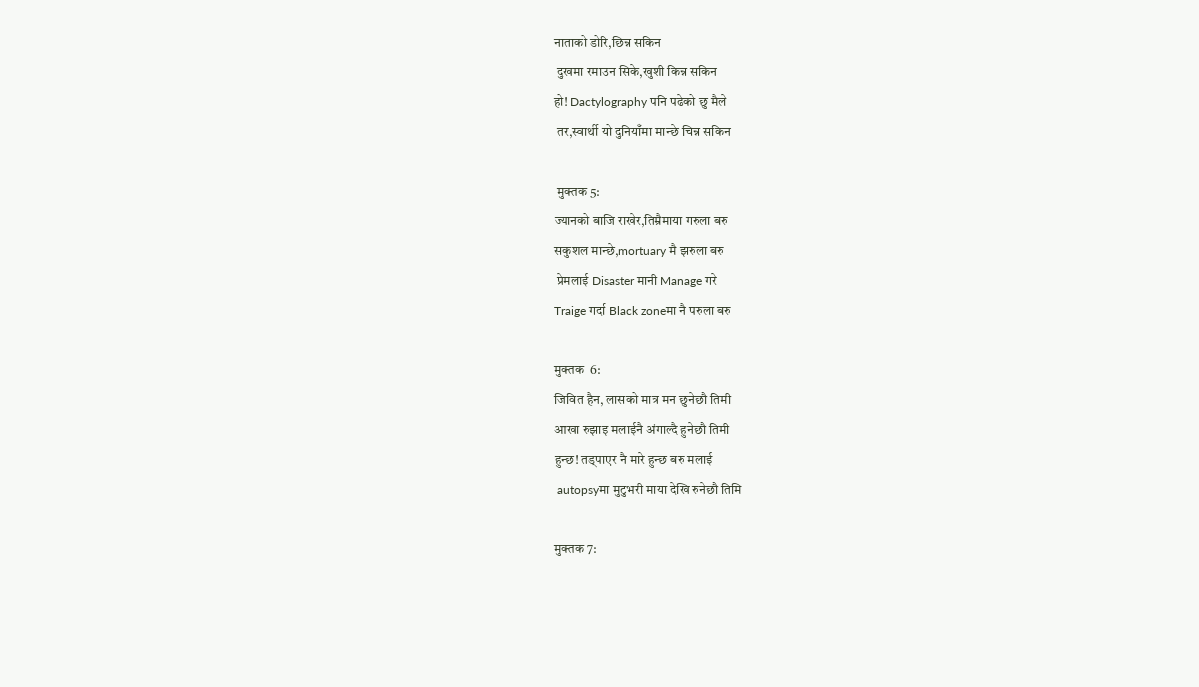नाताको डोरि,छिन्न सकिन
 दुखमा रमाउन सिके,खुशी किन्न सकिन
हो! Dactylography पनि पढेको छु मैले
 तर,स्वार्थी यो दुनियाँमा मान्छे चिन्न सकिन

 मुक्तक 5:
ज्यानको बाजि राखेर,तिम्रैमाया गरुला बरु
सकुशल मान्छे,mortuary मै झरुला बरु
 प्रेमलाई Disaster मानी Manage गरे
Traige गर्दा Black zoneमा नै परुला बरु

मुक्तक  6:
जिवित हैन, लासको मात्र मन छुनेछौ तिमी
आखा रुझाइ मलाईनै अंगाल्दै हुनेछौ तिमी
हुन्छ! तड्पाएर नै मारे हुन्छ बरु मलाई
 autopsyमा मुटुभरी माया देखि रुनेछौ तिमि

मुक्तक 7: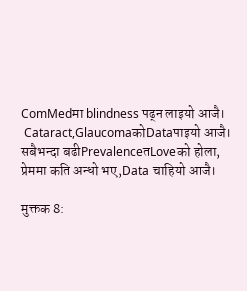ComMedमा blindness पढ्न लाइयो आजै।
 Cataract,GlaucomaकोDataपाइयो आजै।
सबैभन्दा बढीPrevalenceतLoveको होला,
प्रेममा कति अन्धो भए,Data चाहियो आजै।

मुक्तक 8: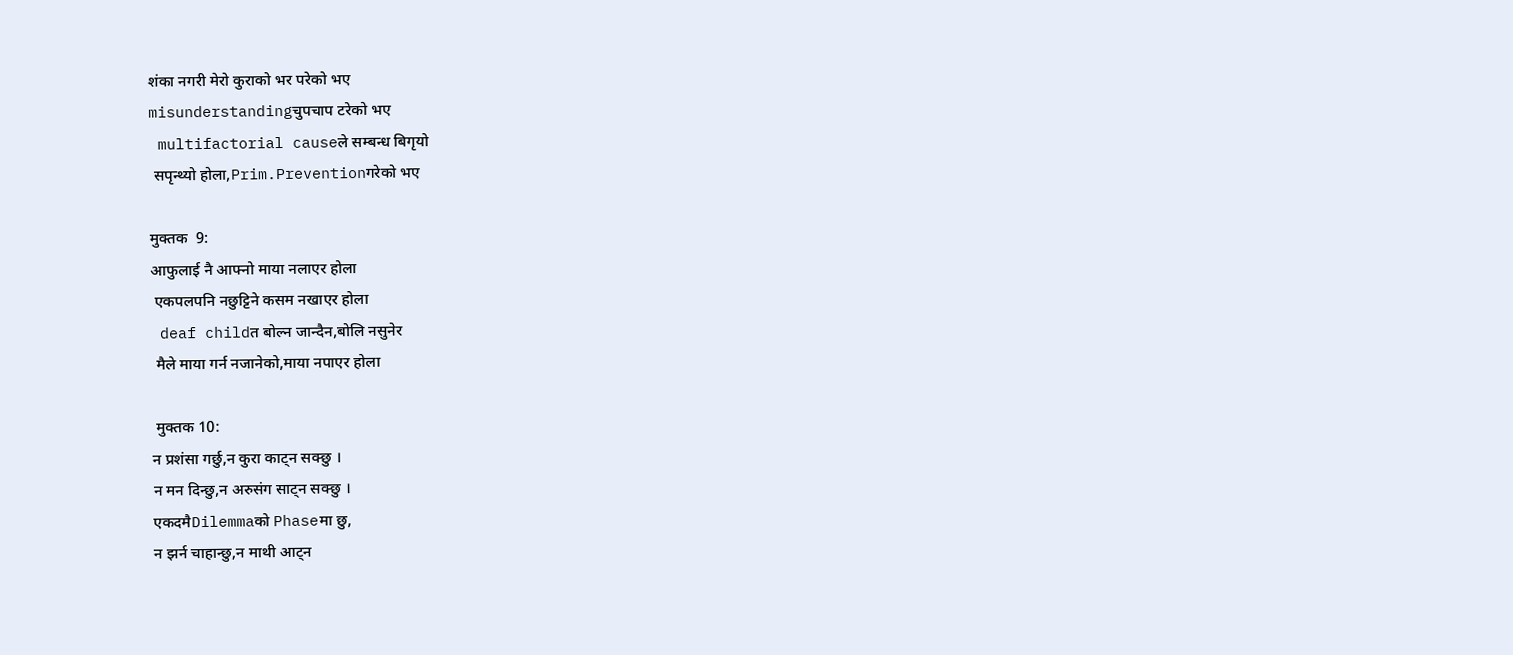शंका नगरी मेरो कुराको भर परेको भए
misunderstandingचुपचाप टरेको भए
 multifactorial causeले सम्बन्ध बिगृयो
 सपृन्थ्यो होला,Prim.Preventionगरेको भए

मुक्तक  9:
आफुलाई नै आफ्नो माया नलाएर होला
 एकपलपनि नछुट्टिने कसम नखाएर होला
 deaf childत बोल्न जान्दैन,बोलि नसुनेर
 मैले माया गर्न नजानेको,माया नपाएर होला

 मुक्तक 10:
न प्रशंसा गर्छु,न कुरा काट्न सक्छु ।
न मन दिन्छु,न अरुसंग साट्न सक्छु ।
एकदमैDilemmaको Phaseमा छु,
न झर्न चाहान्छु,न माथी आट्न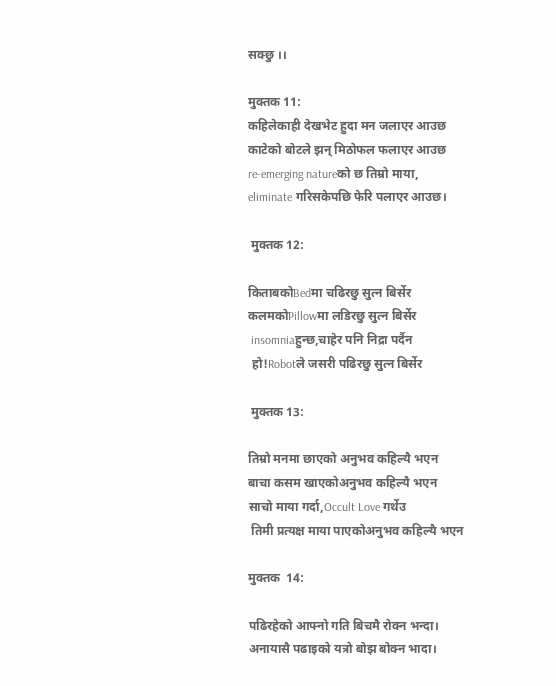सक्छु ।।

मुक्तक 11:
कहिलेकाही देखभेट हुदा मन जलाएर आउछ
काटेको बोटले झन् मिठोफल फलाएर आउछ
re-emerging natureको छ तिम्रो माया,
eliminate गरिसकेपछि फेरि पलाएर आउछ।

 मुक्तक 12:

किताबकोBedमा चढिरछु सुत्न बिर्सेर
कलमकोPillowमा लडिरछु सुत्न बिर्सेर
 insomniaहुन्छ,चाहेर पनि निद्रा पर्दैन
 हो!Robotले जसरी पढिरछु सुत्न बिर्सेर

 मुक्तक 13:

तिम्रो मनमा छाएको अनुभव कहिल्यै भएन
बाचा कसम खाएकोअनुभव कहिल्यै भएन
साचो माया गर्दा,Occult Love गर्थेउ
 तिमी प्रत्यक्ष माया पाएकोअनुभव कहिल्यै भएन

मुक्तक  14:

पढिरहेको आफ्नो गति बिचमै रोक्न भन्दा।
अनायासै पढाइको यत्रो बोझ बोक्न भादा।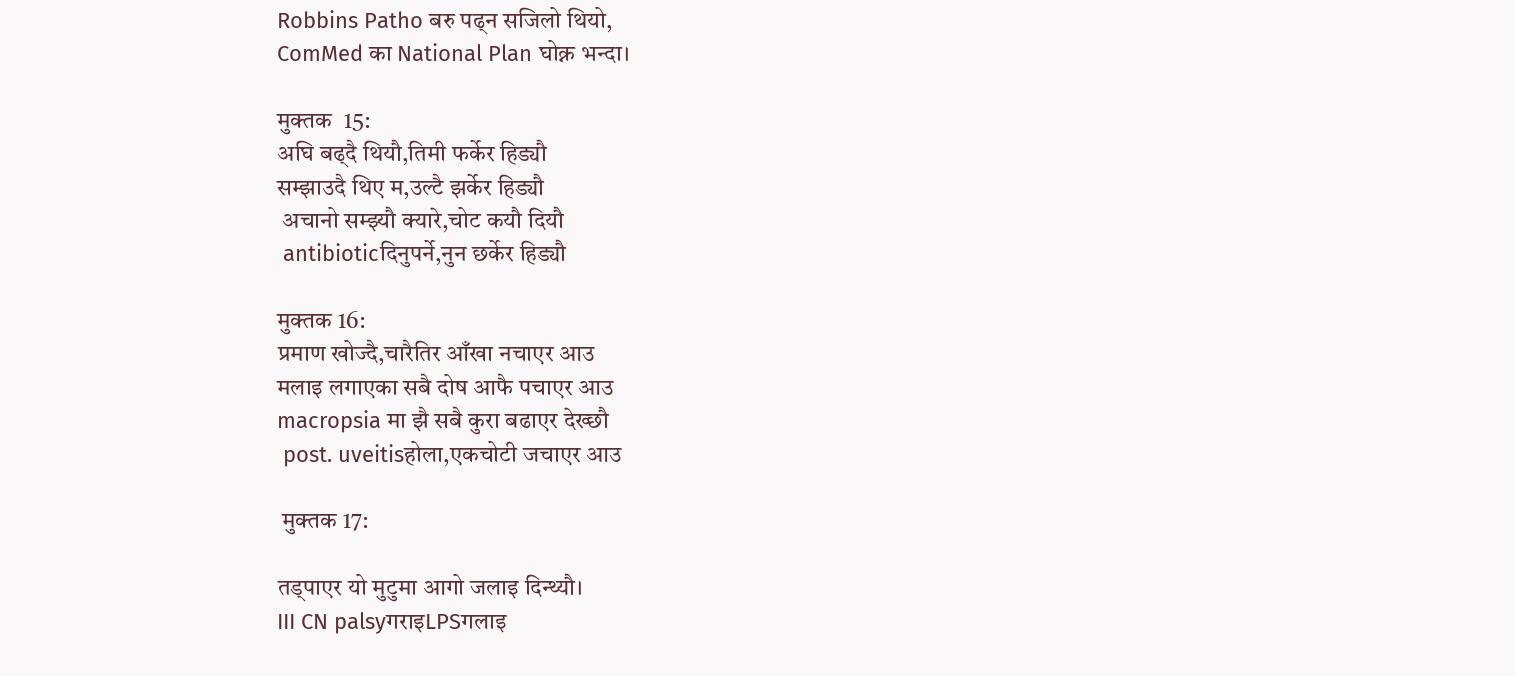Robbins Patho बरु पढ्न सजिलो थियो,
ComMed का National Plan घोक्न भन्दा।

मुक्तक  15:
अघि बढ्दै थियौ,तिमी फर्केर हिड्यौ
सम्झाउदै थिए म,उल्टै झर्केर हिड्यौ
 अचानो सम्झ्यौ क्यारे,चोट कयौ दियौ
 antibioticदिनुपर्ने,नुन छर्केर हिड्यौ

मुक्तक 16:
प्रमाण खोज्दै,चारैतिर आँखा नचाएर आउ
मलाइ लगाएका सबै दोष आफै पचाएर आउ
macropsia मा झै सबै कुरा बढाएर देख्छौ
 post. uveitisहोला,एकचोटी जचाएर आउ

 मुक्तक 17:

तड्पाएर यो मुटुमा आगो जलाइ दिन्थ्यौ।
III CN palsyगराइLPSगलाइ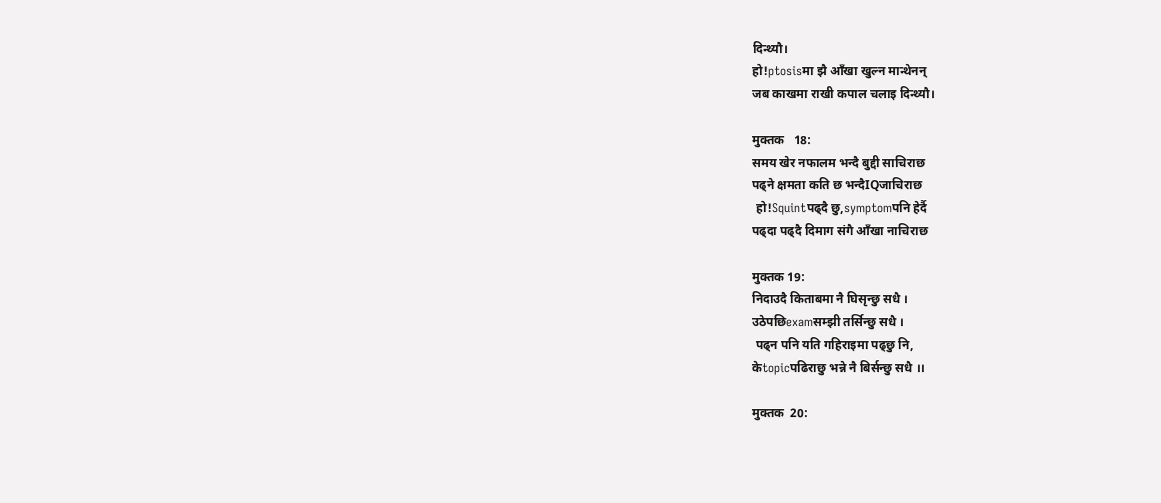दिन्थ्यौ।
हो!ptosisमा झै आँखा खुल्न मान्थेनन्
जब काखमा राखी कपाल चलाइ दिन्थ्यौ।

मुक्तक   18:
समय खेर नफालम भन्दै बुद्दी साचिराछ
पढ्ने क्षमता कति छ भन्दैIQजाचिराछ
 हो!Squintपढ्दै छु,symptomपनि हेर्दै
पढ्दा पढ्दै दिमाग संगै आँखा नाचिराछ

मुक्तक 19:
निदाउदै किताबमा नै घिसृन्छु सधै ।
उठेपछिexamसम्झी तर्सिन्छु सधै ।
 पढ्न पनि यति गहिराइमा पढ्छु नि,
केtopicपढिराछु भन्ने नै बिर्सन्छु सधै ।।

मुक्तक  20: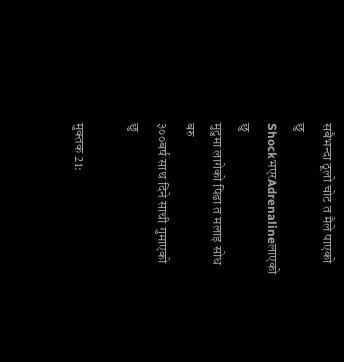सबैभन्दा ठूलो चोट त मैले पाएको छु
ShockभएरAdrenalineलाएको छु
मुटुमा लागेको पिढा त मलाइ सोध बरु
३००बर्ष साथ दिने साथी गुमाएको छु

मुक्तक 21: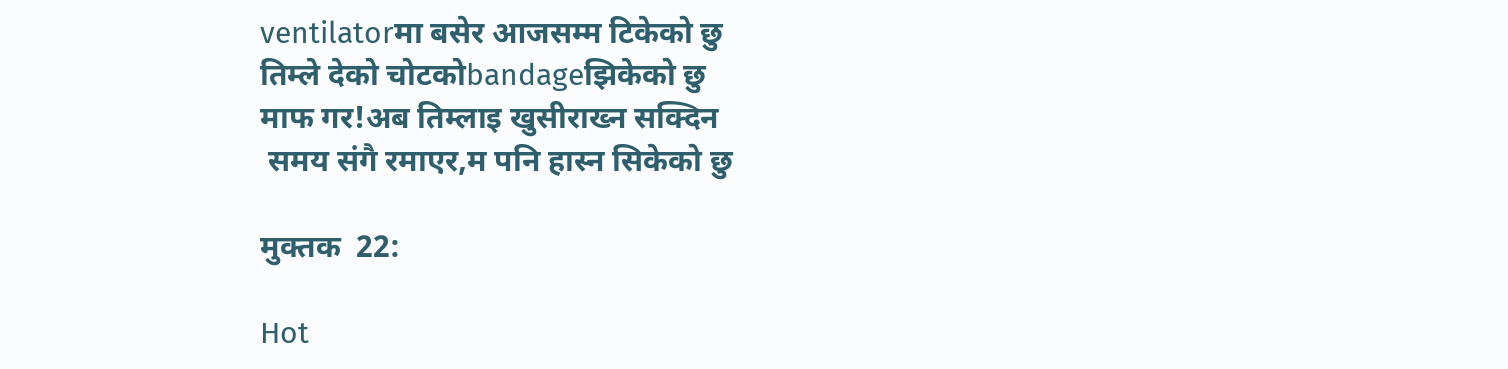ventilatorमा बसेर आजसम्म टिकेको छु
तिम्ले देको चोटकोbandageझिकेको छु
माफ गर!अब तिम्लाइ खुसीराख्न सक्दिन
 समय संगै रमाएर,म पनि हास्न सिकेको छु

मुक्तक  22:

Hot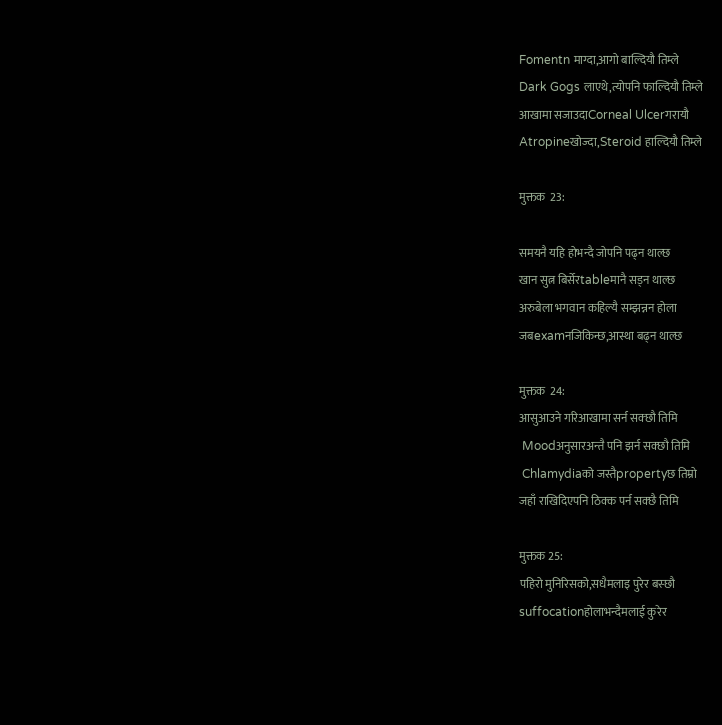Fomentn माग्दा,आगो बाल्दियौ तिम्ले
Dark Gogs लाएथे,त्योपनि फाल्दियौ तिम्ले
आखामा सजाउदाCorneal Ulcerगरायौ
Atropineखोज्दा,Steroid हाल्दियौ तिम्ले

मुक्तक  23:

समयनै यहि होभन्दै जोपनि पढ्न थाल्छ
खान सुत्न बिर्सेरtableमानै सड्न थाल्छ
अरुबेला भगवान कहिल्यै सम्झन्नन होला
जबexamनजिकिन्छ,आस्था बढ्न थाल्छ

मुक्तक  24:
आसुआउने गरिआखामा सर्न सक्छौ तिमि
 Moodअनुसारअन्तै पनि झर्न सक्छौ तिमि
 Chlamydiaको जस्तैpropertyछ तिम्रो
जहाँ राखिदिएपनि ठिक्क पर्न सक्छै तिमि

मुक्तक 25:
पहिरो मुनिरिसको,सधैमलाइ पुरेर बस्छौ
suffocationहोलाभन्दैमलाई कुरेर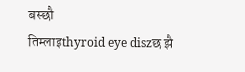बस्छौ
तिम्लाइthyroid eye diszछ झै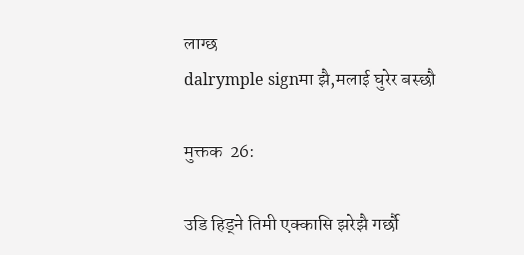लाग्छ
dalrymple signमा झै,मलाई घुरेर बस्छौ

मुक्तक  26:

उडि हिड्ने तिमी एक्कासि झरेझै गर्छौ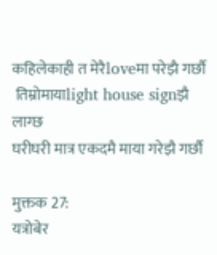कहिलेकाही त मेरैloveमा परेझै गर्छौ
 तिम्रोमायाlight house signझै लाग्छ
घरीघरी मात्र एकदमै माया गरेझै गर्छौ

मुक्तक 27:
यत्रोबेर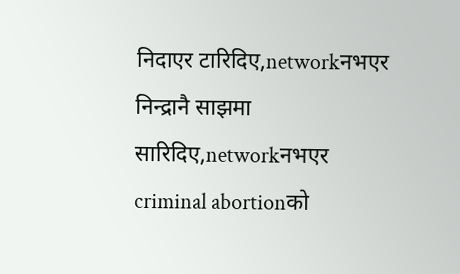निदाएर टारिदिए,networkनभएर
निन्द्रानै साझमा सारिदिए,networkनभएर
criminal abortionको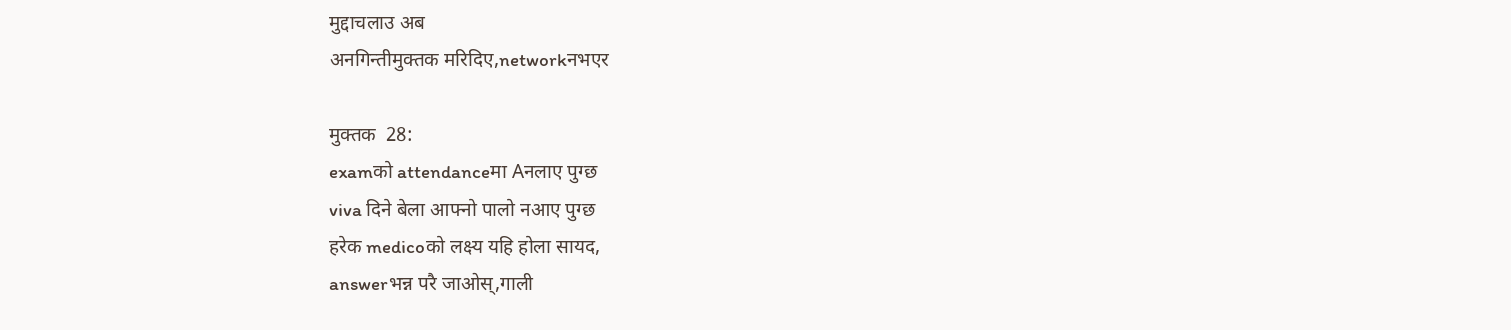मुद्दाचलाउ अब
अनगिन्तीमुक्तक मरिदिए,networkनभएर

मुक्तक  28:
examको attendanceमा Aनलाए पुग्छ
viva दिने बेला आफ्नो पालो नआए पुग्छ
हरेक medicoको लक्ष्य यहि होला सायद,
answerभन्न परै जाओस्,गाली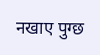नखाए पुग्छ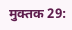मुक्तक 29: